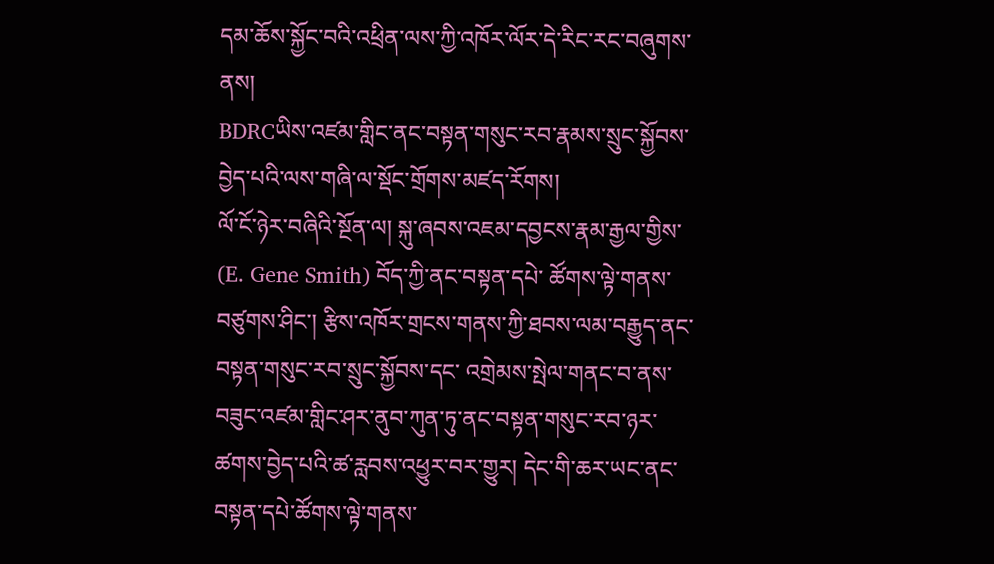དམ་ཆོས་སྐྱོང་བའི་འཕྲིན་ལས་ཀྱི་འཁོར་ལོར་དེ་རིང་རང་བཞུགས་ནས།
BDRCཡིས་འཛམ་གླིང་ནང་བསྟན་གསུང་རབ་རྣམས་སྲུང་སྐྱོབས་བྱེད་པའི་ལས་གཞི་ལ་སྡོང་གྲོགས་མཛད་རོགས།
ལོ་ངོ་ཉེར་བཞིའི་སྔོན་ལ། སྐུ་ཞབས་འཇམ་དབྱངས་རྣམ་རྒྱལ་གྱིས་ (E. Gene Smith) བོད་ཀྱི་ནང་བསྟན་དཔེ་ ཚོགས་ལྟེ་གནས་བཙུགས་ཤིང་། རྩིས་འཁོར་གྲངས་གནས་ཀྱི་ཐབས་ལམ་བརྒྱུད་ནང་བསྟན་གསུང་རབ་སྲུང་སྐྱོབས་དང་ འགྲེམས་སྤེལ་གནང་བ་ནས་བཟུང་འཛམ་གླིང་ཤར་ནུབ་ཀུན་ཏུ་ནང་བསྟན་གསུང་རབ་ཉར་ཚགས་བྱེད་པའི་ཚ་རླབས་འཕྱུར་བར་གྱུར། དེང་གི་ཆར་ཡང་ནང་བསྟན་དཔེ་ཚོགས་ལྟེ་གནས་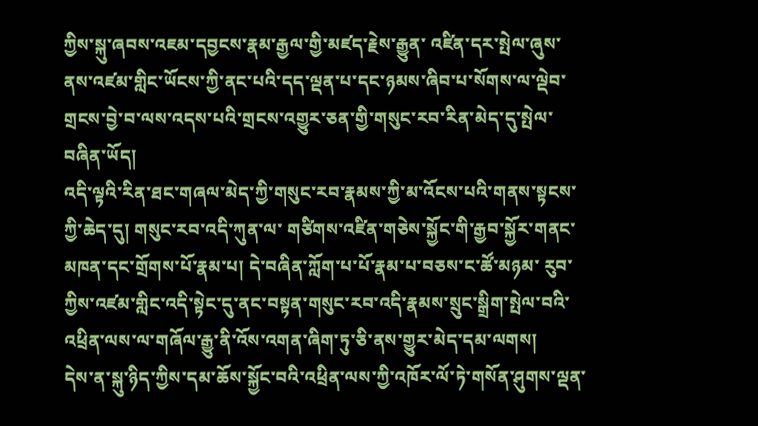ཀྱིས་སྐུ་ཞབས་འཇམ་དབྱངས་རྣམ་རྒྱལ་གྱི་མཛད་རྗེས་རྒྱུན་ འཛིན་དར་སྤེལ་ཞུས་ནས་འཛམ་གླིང་ཡོངས་ཀྱི་ནང་པའི་དད་ལྡན་པ་དང་ཉམས་ཞིབ་པ་སོགས་ལ་ལྡེབ་གྲངས་བྱེ་བ་ལས་འདས་པའི་གྲངས་འགྱུར་ཅན་གྱི་གསུང་རབ་རིན་མེད་དུ་སྤེལ་བཞིན་ཡོད།
འདི་ལྟའི་རིན་ཐང་གཞལ་མེད་ཀྱི་གསུང་རབ་རྣམས་ཀྱི་མ་འོངས་པའི་གནས་སྟངས་ཀྱི་ཆེད་དུ། གསུང་རབ་འདི་ཀུན་ལ་ གཙིགས་འཛིན་གཅེས་སྐྱོང་གི་རྒྱབ་སྐྱོར་གནང་མཁན་དང་གྲོགས་པོ་རྣམ་པ། དེ་བཞིན་ཀློག་པ་པོ་རྣམ་པ་བཅས་ང་ཚོ་མཉམ་ རུབ་ཀྱིས་འཛམ་གླིང་འདི་སྟེང་དུ་ནང་བསྟན་གསུང་རབ་འདི་རྣམས་སྲུང་སྒྲིག་སྤེལ་བའི་འཕྲིན་ལས་ལ་གཞོལ་རྒྱུ་ནི་འོས་འགན་ཞིག་ཏུ་ཅི་ནས་གྱུར་མེད་དམ་ལགས།
དེས་ན་སྐུ་ཉིད་ཀྱིས་དམ་ཆོས་སྐྱོང་བའི་འཕྲིན་ལས་ཀྱི་འཁོར་ལོ་ཏེ་གསོན་ཤུགས་ལྡན་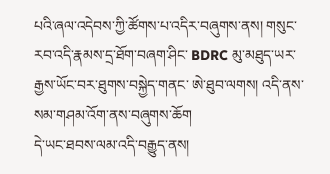པའི་ཞལ་འདེབས་ཀྱི་ཚོགས་པ་འདིར་བཞུགས་ནས། གསུང་རབ་འདི་རྣམས་དྲ་ཐོག་བཞག་ཤིང་ BDRC མུ་མཐུད་ཡར་རྒྱས་ཡོང་བར་ཐུགས་བསྐྱེད་གནང་ ཨེ་ཐུབ་ལགས། འདི་ནས་སམ་གཤམ་འོག་ནས་བཞུགས་ཆོག
དེ་ཡང་ཐབས་ལམ་འདི་བརྒྱུད་ནས།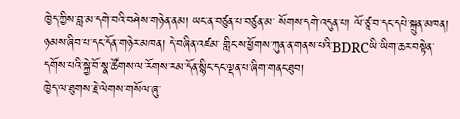ཁྱེད་ཀྱིས་བླ་མ་དགེ་བའི་བཤེས་གཉེན་ནམ། ཡང་ན་བཙུན་པ་བཙུན་མ་ སོགས་དགེ་འདུན་པ། ལོ་ཙཱ་བ་དང་དཔེ་སྐྲུན་མཁན། ཉམས་ཞིབ་པ་དང་དོན་གཉེར་མཁན། དེ་བཞིན་འཛམ་ གླིང་ས་ཕྱོགས་ཀུན་ན་གནས་པའི་BDRCཡི་ཡིག་ཆར་བསྟེན་དགོས་པའི་སྐྱེ་བོ་སྣ་ཚོགས་ལ་རོགས་རམ་དོན་སྙིང་དང་ལྡན་པ་ཞིག་གནང་ཐུབ།
ཁྱེད་ལ་ཐུགས་རྗེ་ལེགས་གསོལ་ཞུ་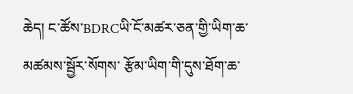ཆེད། ང་ཚོས་BDRCཡི་ངོ་མཚར་ཅན་གྱི་ཡིག་ཆ་མཚམས་སྦྱོར་སོགས་ རྩོམ་ཡིག་གི་དུས་ཐོག་ཆ་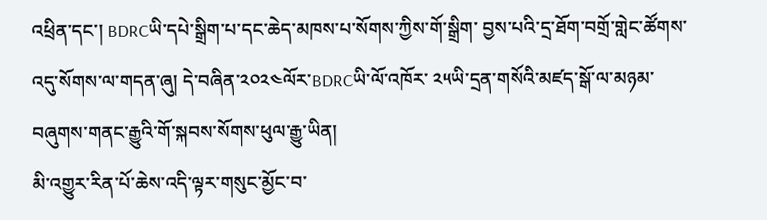འཕྲིན་དང་། BDRCཡི་དཔེ་སྒྲིག་པ་དང་ཆེད་མཁས་པ་སོགས་ཀྱིས་གོ་སྒྲིག་ བྱས་པའི་དྲ་ཐོག་བགྲོ་གླེང་ཚོགས་འདུ་སོགས་ལ་གདན་ཞུ། དེ་བཞིན་༢༠༢༤ལོར་BDRCཡི་ལོ་འཁོར་ ༢༥ཡི་དྲན་གསོའི་མཛད་སྒོ་ལ་མཉམ་བཞུགས་གནང་རྒྱུའི་གོ་སྐབས་སོགས་ཕུལ་རྒྱུ་ཡིན།
མི་འགྱུར་རིན་པོ་ཆེས་འདི་ལྟར་གསུང་མྱོང་བ་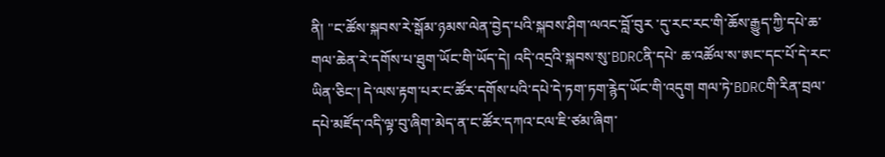ནི། "ང་ཚོས་སྐབས་རེ་སྒོམ་ཉམས་ལེན་བྱེད་པའི་སྐབས་ཤིག་ལའང་བློ་བུར ་དུ་རང་རང་གི་ཆོས་རྒྱུད་ཀྱི་དཔེ་ཆ་གལ་ཆེན་རེ་དགོས་པ་ཐུག་ཡོང་གི་ཡོད་དེ། འདི་འདྲའི་སྐབས་སུ་BDRCནི་དཔེ་ ཆ་འཚོལ་ས་ཨང་དང་པོ་དེ་རང་ཡིན་ཅིང་། དེ་ལས་རྟག་པར་ང་ཚོར་དགོས་པའི་དཔེ་དེ་ཏག་ཏག་རྙེད་ཡོང་གི་འདུག གལ་ཏེ་BDRCགི་རིན་བྲལ་དཔེ་མཛོད་འདི་ལྟ་བུ་ཞིག་མེད་ན་ང་ཚོར་དཀའ་ངལ་ཇི་ཙམ་ཞིག་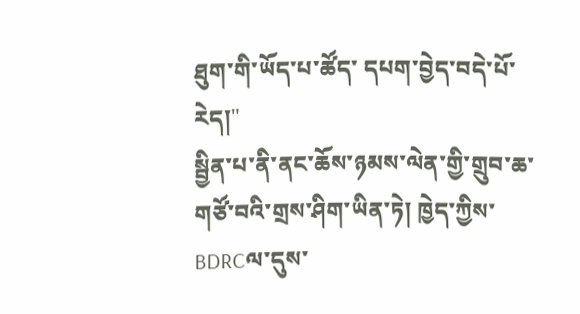ཐུག་གི་ཡོད་པ་ཚོད་ དཔག་བྱེད་བདེ་པོ་རེད།"
སྦྱིན་པ་ནི་ནང་ཆོས་ཉམས་ལེན་གྱི་གྲུབ་ཆ་གཙོ་བའི་གྲས་ཤིག་ཡིན་ཏེ། ཁྱེད་ཀྱིས་BDRCལ་དུས་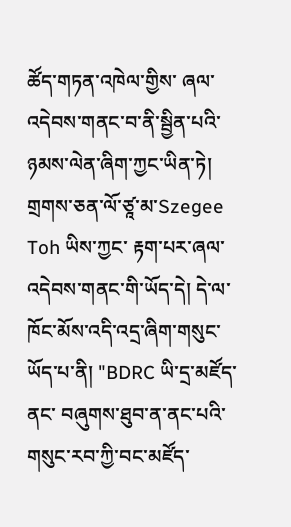ཚོད་གཏན་འཁེལ་གྱིས་ ཞལ་འདེབས་གནང་བ་ནི་སྦྱིན་པའི་ཉམས་ལེན་ཞིག་ཀྱང་ཡིན་ཏེ། གྲགས་ཅན་ལོ་ཙཱ་མ་Szegee Toh ཡིས་ཀྱང་ རྟག་པར་ཞལ་འདེབས་གནང་གི་ཡོད་དེ། དེ་ལ་ཁོང་མོས་འདི་འདྲ་ཞིག་གསུང་ཡོད་པ་ནི། "BDRC ཡི་དྲ་མཛོད་ནང་ བཞུགས་ཐུབ་ན་ནང་པའི་གསུང་རབ་ཀྱི་བང་མཛོད་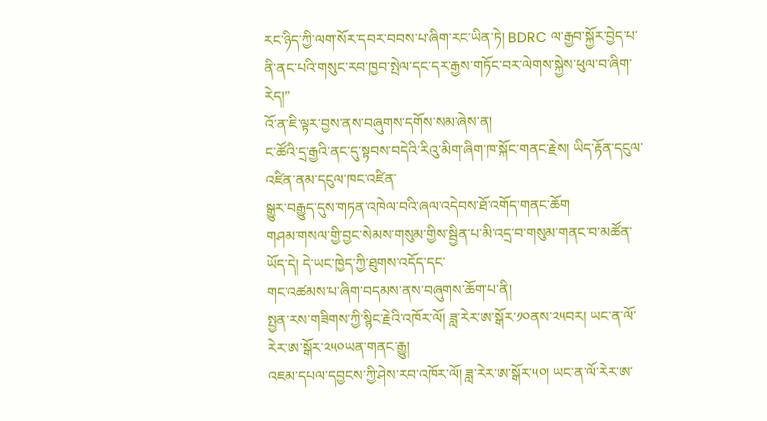རང་ཉིད་ཀྱི་ལག་སོར་དབར་བབས་པ་ཞིག་རང་ཡིན་ཏེ། BDRC ལ་རྒྱབ་སྐྱོར་བྱེད་པ་ནི་ནང་པའི་གསུང་རབ་ཁྱབ་སྤེལ་དང་དར་རྒྱས་གཏོང་བར་ལེགས་སྐྱེས་ཕུལ་བ་ཞིག་རེད།"
འོ་ན་ཇི་ལྟར་བྱས་ནས་བཞུགས་དགོས་སམ་ཞེས་ན།
ང་ཚོའི་དྲ་རྒྱའི་ནང་དུ་སྟབས་བདེའི་རིའུ་མིག་ཞིག་ཁ་སྐོང་གནང་རྗེས། ཡིད་རྟོན་དངུལ་འཛིན་ནམ་དངུལ་ཁང་འཛིན་
སྒྱུར་བརྒྱུད་དུས་གཏན་འཁེལ་བའི་ཞལ་འདེབས་ཐོ་འགོད་གནང་ཆོག
གཤམ་གསལ་གྱི་བྱང་སེམས་གསུམ་གྱིས་སྦྱིན་པ་མི་འདྲ་བ་གསུམ་གནང་བ་མཚོན་ཡོད་དེ། དེ་ཡང་ཁྱེད་ཀྱི་ཐུགས་འདོད་དང་
གང་འཚམས་པ་ཞིག་བདམས་ནས་བཞུགས་ཆོག་པ་ནི།
སྤྱན་རས་གཟིགས་ཀྱི་སྙིང་རྗེའི་འཁོར་ལོ། ཟླ་རེར་ཨ་སྒོར་༡༠ནས་༢༥བར། ཡང་ན་ལོ་རེར་ཨ་སྒོར་༢༥༠ཡན་གནང་རྒྱུ།
འཇམ་དཔལ་དབྱངས་ཀྱི་ཤེས་རབ་འཁོར་ལོ། ཟླ་རེར་ཨ་སྒོར་༥༠། ཡང་ན་ལོ་རེར་ཨ་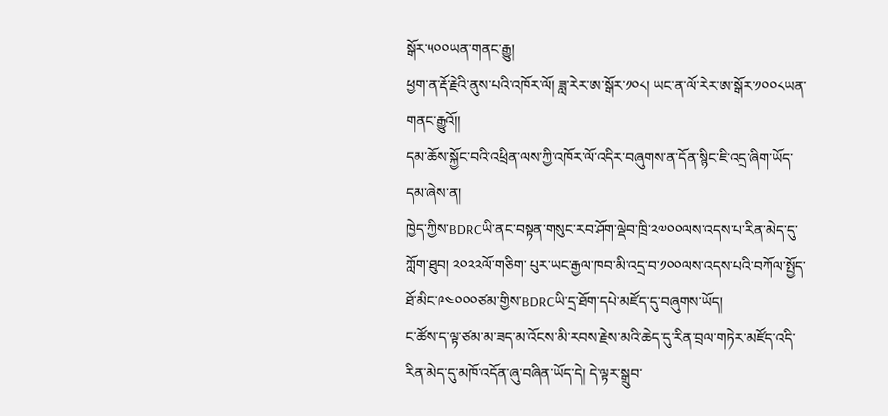སྒོར་༥༠༠ཡན་གནང་རྒྱུ།
ཕྱག་ན་རྡོ་རྗེའི་ནུས་པའི་འཁོར་ལོ། ཟླ་རེར་ཨ་སྒོར་༡༠༨། ཡང་ན་ལོ་རེར་ཨ་སྒོར་༡༠༠༨ཡན་གནང་རྒྱུའོ།།
དམ་ཆོས་སྐྱོང་བའི་འཕྲིན་ལས་ཀྱི་འཁོར་ལོ་འདིར་བཞུགས་ན་དོན་སྙིང་ཇི་འདྲ་ཞིག་ཡོད་དམ་ཞེས་ན།
ཁྱེད་ཀྱིས་BDRCཡི་ནང་བསྟན་གསུང་རབ་ཤོག་ལྡེབ་ཁྲི་༢༧༠༠ལས་འདས་པ་རིན་མེད་དུ་ཀློག་ཐུབ། ༢༠༢༢ལོ་གཅིག་ པུར་ཡང་རྒྱལ་ཁབ་མི་འདྲ་བ་༡༠༠ལས་འདས་པའི་བཀོལ་སྤྱོད་ཐོ་མིང་༩༤༠༠༠ཙམ་གྱིས་BDRCཡི་དྲ་ཐོག་དཔེ་མཛོད་དུ་བཞུགས་ཡོད།
ང་ཚོས་ད་ལྟ་ཙམ་མ་ཟད་མ་འོངས་མི་རབས་རྗེས་མའི་ཆེད་དུ་རིན་བྲལ་གཏེར་མཛོད་འདི་རིན་མེད་དུ་མཁོ་འདོན་ཞུ་བཞིན་ཡོད་དེ། དེ་ལྟར་སྒྲུབ་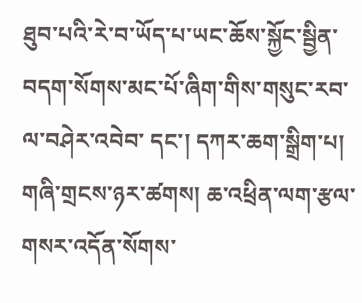ཐུབ་པའི་རེ་བ་ཡོད་པ་ཡང་ཆོས་སྐྱོང་སྦྱིན་བདག་སོགས་མང་པོ་ཞིག་གིས་གསུང་རབ་ལ་བཤེར་འབེབ་ དང་། དཀར་ཆག་སྒྲིག་པ། གཞི་གྲངས་ཉར་ཚགས། ཆ་འཕྲིན་ལག་རྩལ་གསར་འདོན་སོགས་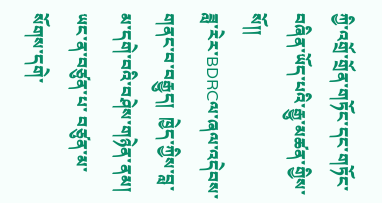ཀྱི་འགྲོ་གྲོན་གཏོང་དང་གཏོང་ བཞིན་ཡོད་པའི་རྒྱུ་མཚན་གྱིས་སོ།།
ཟླ་རེར་BDRCལ་ཞལ་འདེབས་གནང་བ་བརྒྱུད།  ཁྱེད་ཀྱིས་བླ་མ་དགེ་བའི་བཤེས་གཉེན་ནམ། ཡང་ན་བཙུན་པ་ བཙུན་མ་སོགས་དགེ་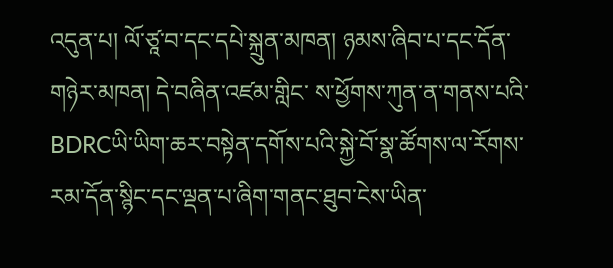འདུན་པ། ལོ་ཙཱ་བ་དང་དཔེ་སྐྲུན་མཁན། ཉམས་ཞིབ་པ་དང་དོན་གཉེར་མཁན། དེ་བཞིན་འཛམ་གླིང་ ས་ཕྱོགས་ཀུན་ན་གནས་པའི་BDRCཡི་ཡིག་ཆར་བསྟེན་དགོས་པའི་སྐྱེ་བོ་སྣ་ཚོགས་ལ་རོགས་རམ་དོན་སྙིང་དང་ལྡན་པ་ཞིག་གནང་ཐུབ་ངེས་ཡིན་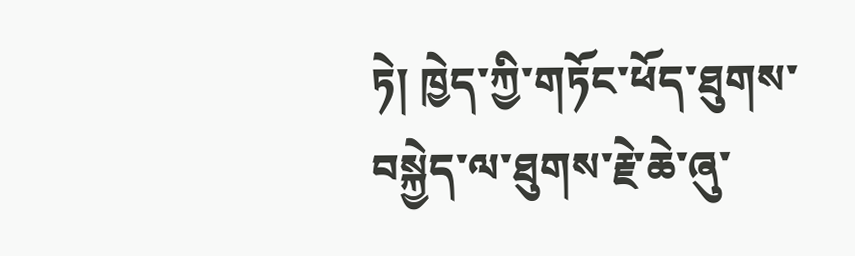ཏེ། ཁྱེད་ཀྱི་གཏོང་ཕོད་ཐུགས་བསྐྱེད་ལ་ཐུགས་རྗེ་ཆེ་ཞུ་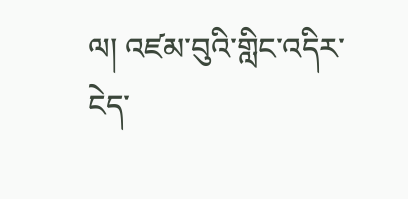ལ། འཛམ་བུའི་གླིང་འདིར་ངེད་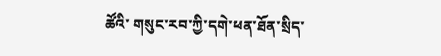ཚོའི་ གསུང་རབ་ཀྱི་དགེ་ཕན་ཐོན་སྲིད་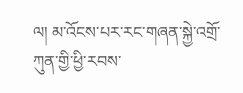ལ། མ་འོངས་པར་རང་གཞན་སྐྱེ་འགྲོ་ཀུན་གྱི་ཕྱི་རབས་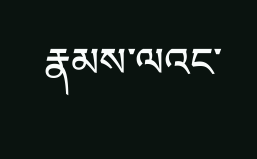རྣམས་ལའང་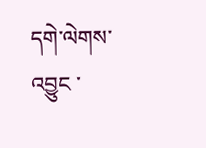དགེ་ལེགས་འབྱུང ་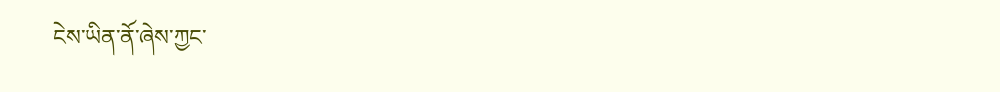ངེས་ཡིན་ནོ་ཞེས་ཀྱང་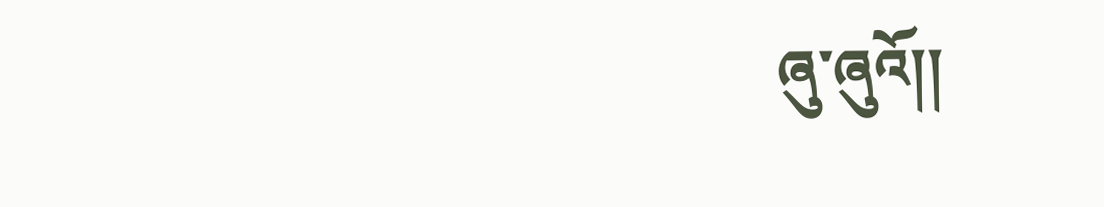ཞུ་ཞུའོ།།